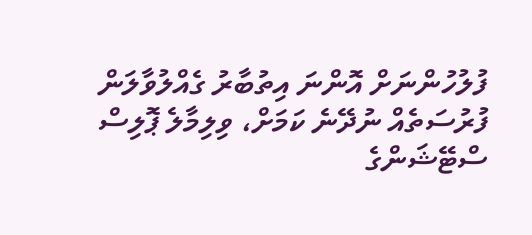ފުލުހުންނަށް އޮންނަ އިތުބާރު ގެއްލުވާލަން ފުރުސަތެއް ނުދޭނެ ކަމަށް، ވިލިމާލެ ޕޮލިސް ސްޓޭޝަންގެ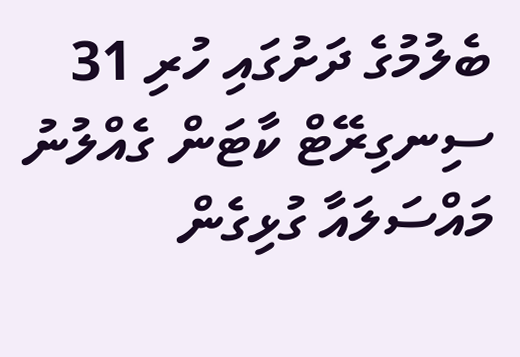ބެލުމުގެ ދަށުގައި ހުރި 31 ސިނގިރޭޓް ކާޓަން ގެއްލުނު މައްސަލައާ ގުޅިގެން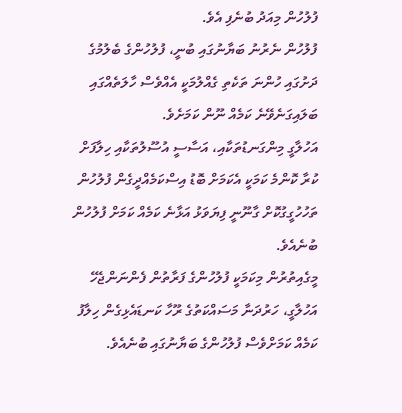ފުލުހުން މިއަދު ބުނެފި އެވެ.
ފުލުހުން ނެރުނު ބަޔާނުގައި ބުނީ، ފުލުހުންގެ ބެލުމުގެ ދަށުގައި ހުންނަ ތަކެތި ގެއްލުމަކީ އެއްވެސް ހާލަތެއްގައި ބަލައިގަނެވޭނެ ކަމެއް ނޫން ކަމަށެވެ.
އަހުލާގީ މިންގަނޑުތަކާއި، އަސާސީ އުސޫލުތަކާއި ހިލާފަށް ކުރާ ކޮންމެ ކަމަކީ އެކަމަށް ބޮޑު އިސްކަމެއްދީގެން ފުލުހުން ތަހުހުގީގުކޮށް ގާނޫނީ ފިޔަވަޅު އަޅާނެ ކަމެއް ކަމަށް ފުލުހުން ބުނެއެވެ.
މީގެއިތުރުން މިކަމަކީ ފުލުހުންގެ ފަރާތުން ފެންނަންޖެހޭ އަހުލާގީ، ހަރުދަނާ މަސައްކަތުގެ ރޫހާ ކަނޑައެޅިގެން ހިލާފު ކަމެއް ކަމަށްވެސް ފުލުހުންގެ ބަޔާނުގައި ބުނެއެވެ.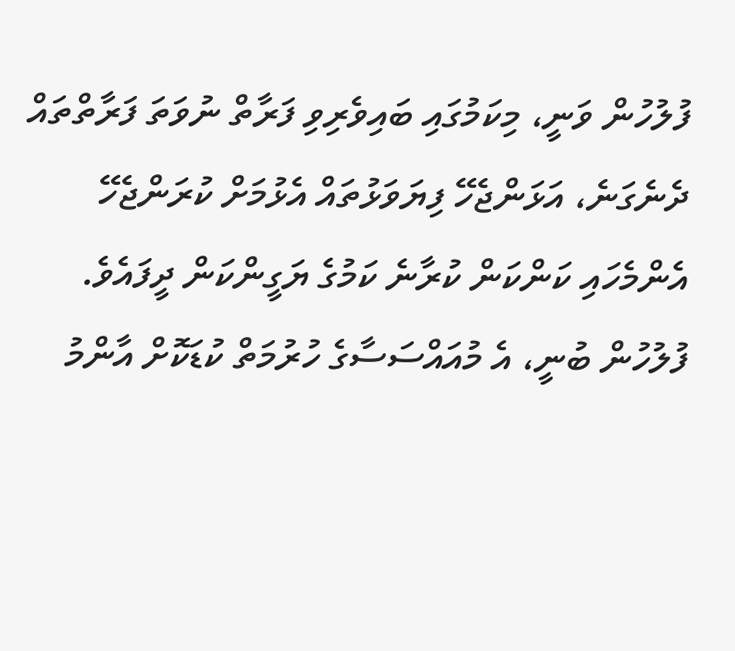ފުލުހުން ވަނީ، މިކަމުގައި ބައިވެރިވި ފަރާތް ނުވަތަ ފަރާތްތައް ދެނެގަނެ، އަޅަންޖެހޭ ފިޔަވަޅުތައް އެޅުމަށް ކުރަންޖެހޭ އެންމެހައި ކަންކަން ކުރާނެ ކަމުގެ ޔަގީންކަން ދީފައެވެ.
ފުލުހުން ބުނީ، އެ މުއައްސަސާގެ ހުރުމަތް ކުޑަކޮށް އާންމު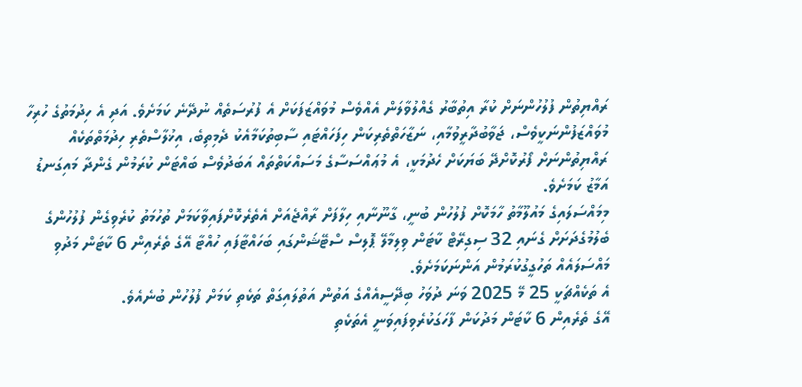ރައްޔިތުން ފުލުހުންނަށް ކުރާ އިތުބާރު ގެއްލުވާލަން އެއްވެސް މުވައްޒަފަކަށް އެ ފުރުސަތެއް ނުދޭނެ ކަމަށެވެ. އަދި އެ ހިދުމަތުގެ ހުރިހާ މުވައްޒަފުންނަކީވެސް، ޖަވާބުދާރީވުމާއި، ނަޒާހަތްތެރިކަން ހިފަހައްޓައި ސާބިތުކަމާއެކު ދެމިތިބެ، އިޚުލާސްތެރި ހިދުމަތްތަކެއް ރައްޔިތުންނަށް ފޯރުކޮށްދޭ ބަޔަކަށް ހެދުމަކީ، އެ މުޢައްސަސާގެ މަސައްކަތްތައް އަބަދުވެސް ބައްޓަން ކުރަމުން ގެންދާ މައިގަނޑު އަމާޒު ކަމަށެވެ.
މިމައްސަލައިގެ މައުލޫމާތު ހާމަކޮށް ފުލުހުން ބުނީ، ގާނޫނާއި ހިލާފަށް ރާއްޖެއަށް އެތެރެކޮށްފައިވާކަމަށް ތުހުމަތު ކުރެވިގެން ފުލުހުންގެ ބެލުމުގެދަށަށް ގެނައި 32 ސިގިރޭޓް ކާޓަން ވިލިމާލޭ ޕޮލިސް ސްޓޭޝަންގައި ބަހައްޓާފައި ހުއްޓާ އޭގެ ތެރެއިން 6 ކާޓަން މަދުވި މައްސަލައެއް ތަހުގީގުކުރަމުން އަންނަކަމަށެވެ.
އެ ތަކެއްޗަކީ 25 މޭ 2025 ވަނަ ދުވަހު ބިދޭސީއެއްގެ އަތުން އަތުލައިގަތް ތަކެތި ކަމަށް ފުލުހުން ބުނެއެވެ.
އޭގެ ތެރެއިން 6 ކާޓަން މަދުކަން ފާހަގަކުރެވިފައިވަނީ އެތަކެތި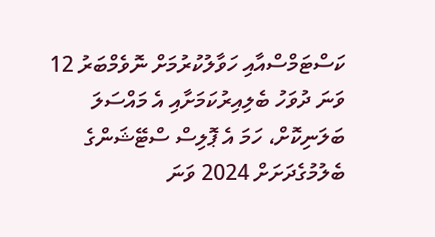ކަސްޓަމްސްއާއި ހަވާލުކުރުމަށް ނޮވެމްބަރު 12 ވަނަ ދުވަހު ބެލިއިރުކަމަށާއި އެ މައްސަލަ ބަލަނިކޮށް، ހަމަ އެ ޕޮލިސް ސްޓޭޝަންގެ ބެލުމުގެދަށަށް 2024 ވަނަ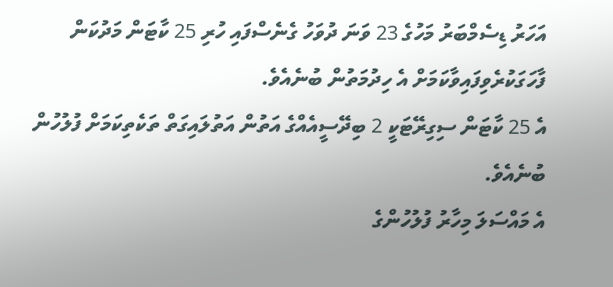އަހަރު ޑިސެމްބަރު މަހުގެ 23 ވަނަ ދުވަހު ގެނެސްފައި ހުރި 25 ކާޓަން މަދުކަން ފާހަގަކުރެވިފައިވާކަމަށް އެ ހިދުމަތުން ބުނެއެވެ.
އެ 25 ކާޓަން ސިގިރޭޓަކީ 2 ބިދޭސީއެއްގެ އަތުން އަތުލައިގަތް ތަކެތިކަމަށް ފުލުހުން ބުނެއެވެ.
އެ މައްސަލަ މިހާރު ފުލުހުންގެ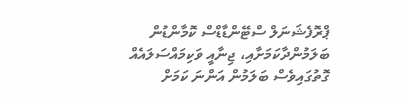ޕްރޮފެޝަނަލް ސްޓޭންޑާޑްސް ކޮމާންޑުން ބަލަމުންދާކަމަށާއި، ޖިނާއީ ވަކިމައްސަލައެއް ގޮތުގައިވެސް ބަލަމުން އަންނަ ކަމަށް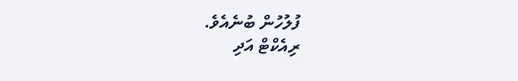ފުލުހުން ބުނެއެވެ.
ރިއެކްޓް އަދި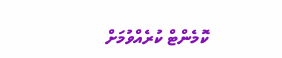ކޮމެންޓް ކުރެއްވުމަށް